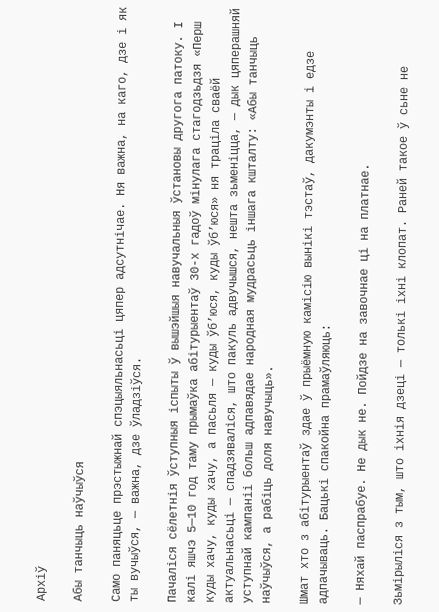Архіў

Абы танчыць наўчыўся

Само паняцьце прэстыжнай спэцыяльнасьці цяпер адсутнічае. Ня важна, на каго, дзе і як ты вучыўся, — важна, дзе ўладзіўся.

Пачаліся сёлетнія ўступныя іспыты ў вышэйшыя навучальныя ўстановы другога патоку. І калі яшчэ 5—10 год таму прымаўка абітурыентаў 30-х гадоў мінулага стагодзьдзя «Перш куды хачу, куды хачу, а пасьля — куды ўб’юся, куды ўб’юся» ня траціла сваёй актуальнасьці — спадзяваліся, што пакуль адвучышся, нешта зьменіцца, — дык цяперашняй уступнай кампаніі больш адпавядае народная мудрасьць іншага кшталту: «Абы танчыць наўчыўся, а рабіць доля навучыць».

Шмат хто з абітурыентаў здае ў прыёмную камісію вынікі тэстаў, дакумэнты і едзе адпачываць. Бацькі спакойна прамаўляюць:

— Няхай паспрабуе. Не дык не. Пойдзе на завочнае ці на платнае.

Зьмірыліся з тым, што іхнія дзеці — толькі іхні клопат. Раней такое ў сьне не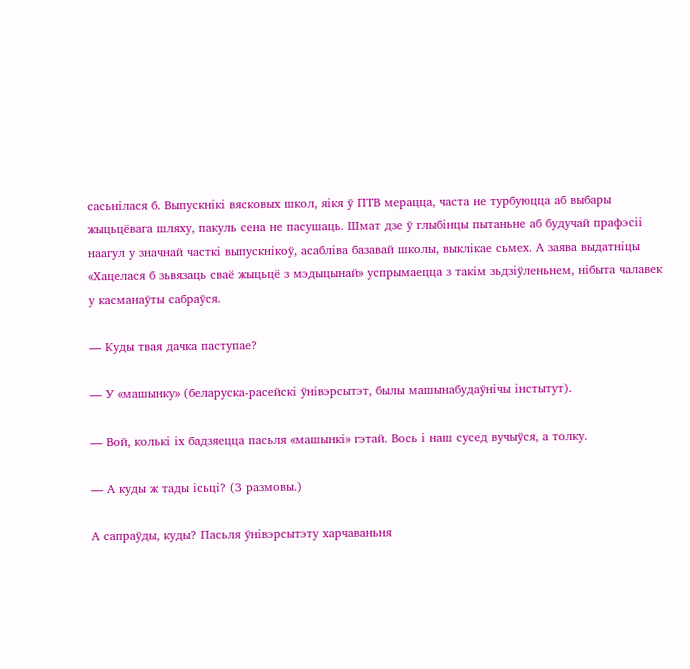сасьнілася б. Выпускнікі вясковых школ, яікя ў ПТВ мерацца, часта не турбуюцца аб выбары жыцьцёвага шляху, пакуль сена не пасушаць. Шмат дзе ў глыбінцы пытаньне аб будучай прафэсіі наагул у значнай часткі выпускнікоў, асабліва базавай школы, выклікае сьмех. А заява выдатніцы «Хацелася б зьвязаць сваё жыцьцё з мэдыцынай» успрымаецца з такім зьдзіўленьнем, нібыта чалавек у касманаўты сабраўся.

— Куды твая дачка паступае?

— У «машынку» (беларуска-расейскі ўнівэрсытэт, былы машынабудаўнічы інстытут).

— Вой, колькі іх бадзяецца пасьля «машынкі» гэтай. Вось і наш сусед вучыўся, а толку.

— А куды ж тады ісьці? (З размовы.)

А сапраўды, куды? Пасьля ўнівэрсытэту харчаваньня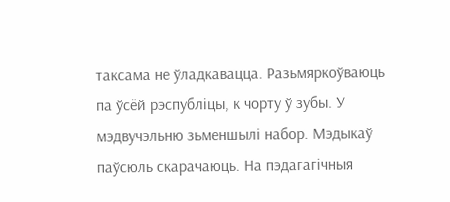таксама не ўладкавацца. Разьмяркоўваюць па ўсёй рэспубліцы, к чорту ў зубы. У мэдвучэльню зьменшылі набор. Мэдыкаў паўсюль скарачаюць. На пэдагагічныя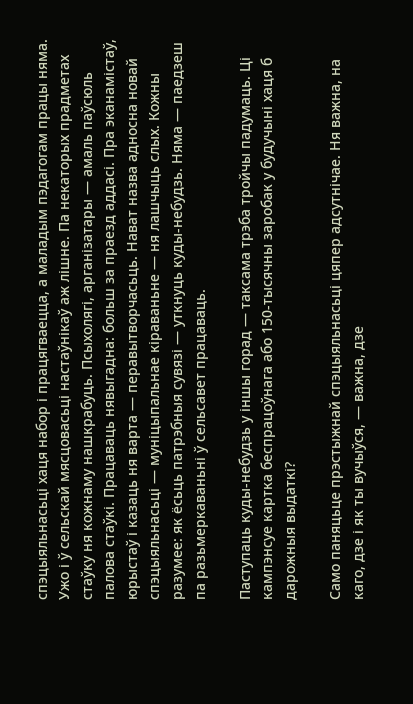спэцыяльнасьці хаця набор і працягваецца, а маладым пэдагогам працы няма. Ужо і ў сельскай мясцовасьці настаўнікаў аж лішне. Па некаторых прадметах стаўку ня кожнаму нашкрабуць. Псыхолягі, арганізатары — амаль паўсюль палова стаўкі. Працаваць нявыгадна: больш за праезд аддасі. Пра эканамістаў, юрыстаў і казаць ня варта — перавытворчасьць. Нават назва адносна новай спэцыяльнасьці — муніцыпальнае кіраваньне — ня лашчыць слых. Кожны разумее: як ёсьць патрэбныя сувязі — уткнуць куды-небудзь. Няма — паедзеш па разьмеркаваньні ў сельсавет працаваць.

Паступаць куды-небудзь у іншы горад — таксама трэба тройчы падумаць. Ці кампэнсуе картка беспрацоўнага або 150-тысячны заробак у будучыні хаця б дарожныя выдаткі?

Само паняцьце прэстыжнай спэцыяльнасьці цяпер адсутнічае. Ня важна, на каго, дзе і як ты вучыўся, — важна, дзе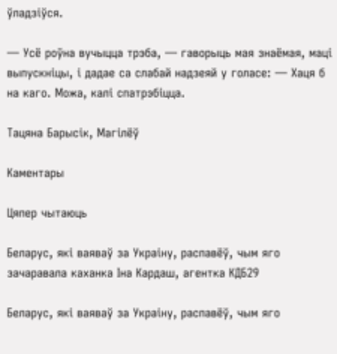ўладзіўся.

— Усё роўна вучыцца трэба, — гаворыць мая знаёмая, маці выпускніцы, і дадае са слабай надзеяй у голасе: — Хаця б на каго. Можа, калі спатрэбіцца.

Тацяна Барысік, Магілёў

Каментары

Цяпер чытаюць

Беларус, які ваяваў за Украіну, распавёў, чым яго зачаравала каханка Іна Кардаш, агентка КДБ29

Беларус, які ваяваў за Украіну, распавёў, чым яго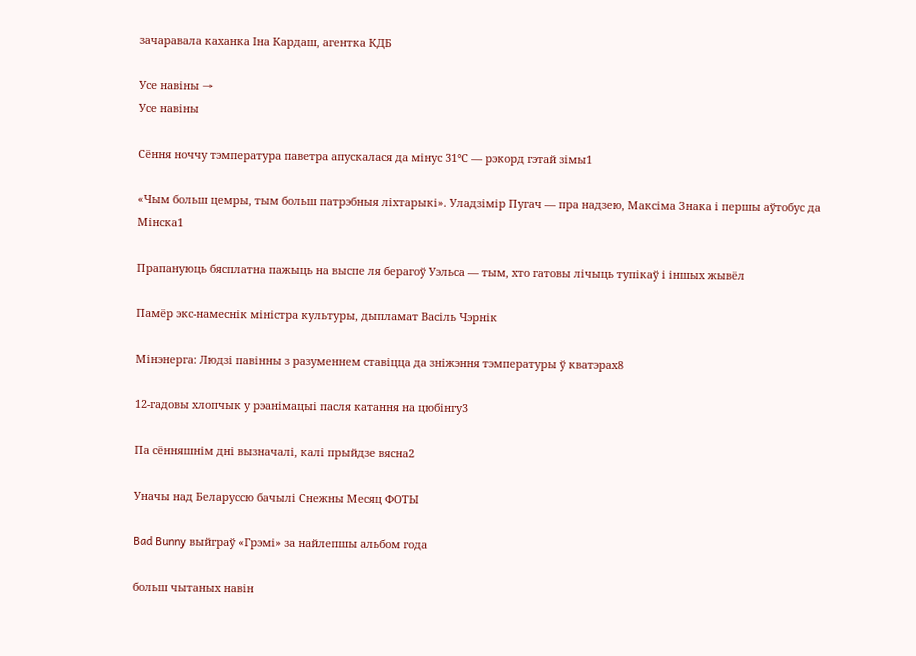зачаравала каханка Іна Кардаш, агентка КДБ

Усе навіны →
Усе навіны

Сёння ноччу тэмпература паветра апускалася да мінус 31°С — рэкорд гэтай зімы1

«Чым больш цемры, тым больш патрэбныя ліхтарыкі». Уладзімір Пугач — пра надзею, Максіма Знака і першы аўтобус да Мінска1

Прапануюць бясплатна пажыць на выспе ля берагоў Уэльса — тым, хто гатовы лічыць тупікаў і іншых жывёл

Памёр экс-намеснік міністра культуры, дыпламат Васіль Чэрнік

Мінэнерга: Людзі павінны з разуменнем ставіцца да зніжэння тэмпературы ў кватэрах8

12‑гадовы хлопчык у рэанімацыі пасля катання на цюбінгу3

Па сённяшнім дні вызначалі, калі прыйдзе вясна2

Уначы над Беларуссю бачылі Снежны Месяц ФОТЫ

Bad Bunny выйграў «Грэмі» за найлепшы альбом года

больш чытаных навін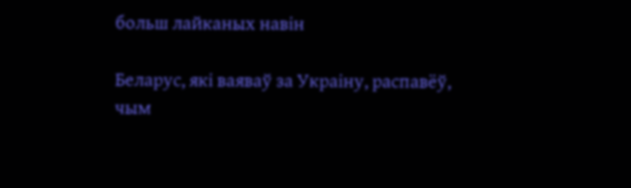больш лайканых навін

Беларус, які ваяваў за Украіну, распавёў, чым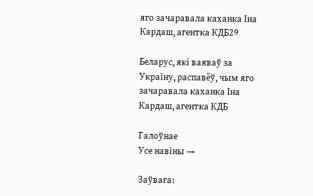яго зачаравала каханка Іна Кардаш, агентка КДБ29

Беларус, які ваяваў за Украіну, распавёў, чым яго зачаравала каханка Іна Кардаш, агентка КДБ

Галоўнае
Усе навіны →

Заўвага: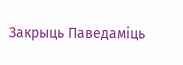Закрыць Паведаміць